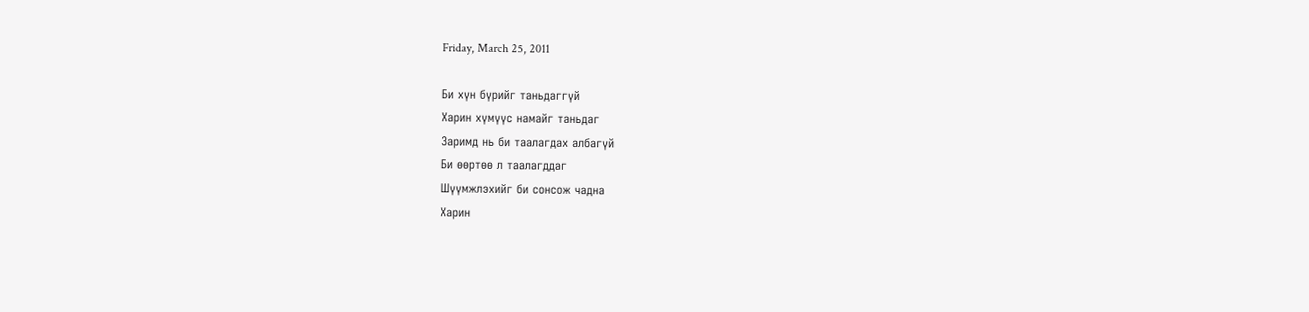Friday, March 25, 2011

Би хүн бүрийг таньдаггүй
Харин хүмүүс намайг таньдаг
Заримд нь би таалагдах албагүй
Би өөртөө л таалагддаг
Шүүмжлэхийг би сонсож чадна
Харин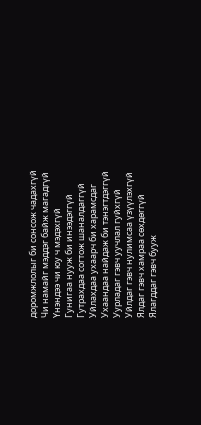доромжлолыг би сонсож чадахгүй
Чи намайг мэддэг байж магадгүй
Үнэндээ чи юу ч мэдэхгүй
Гунигаа нууж би инээдэггүй
Гутраxдаа согтож шаналдаггүй
Уйлахдаа ухаарч би харамсдаг
Ухаандаа найдаж би тэнэгтдэггүй
Уурладаг гэвч уучлал гуйхгүй
Уйлдаг гэвч нулимсаа үзүүлэхгүй
Ялдаг гэвч хамраа сөхдөггүй
Ялагддаг гэвч бууж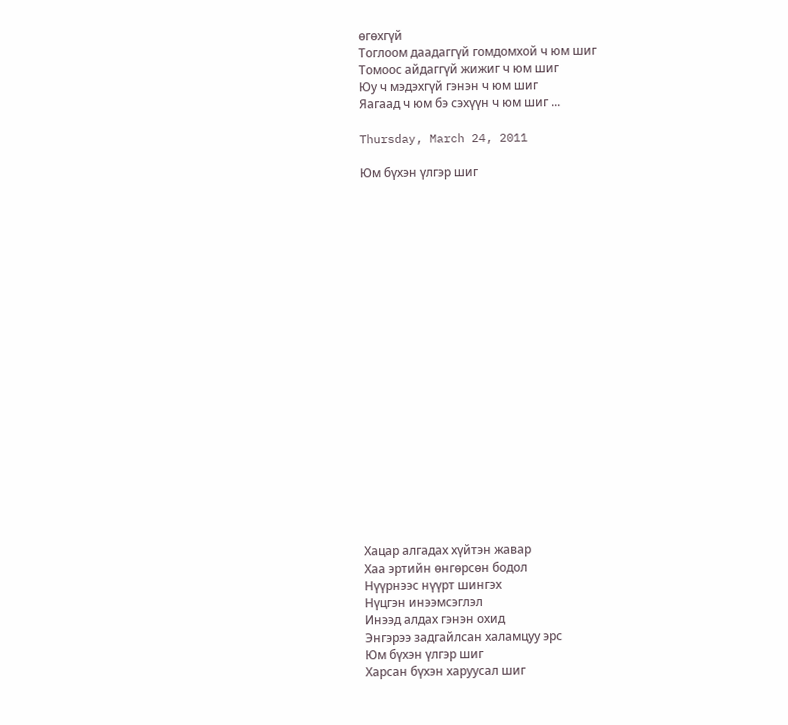өгөхгүй
Тоглоом даадаггүй гомдомхой ч юм шиг
Томоос айдаггүй жижиг ч юм шиг
Юу ч мэдэхгүй гэнэн ч юм шиг
Яагаад ч юм бэ сэхүүн ч юм шиг ...

Thursday, March 24, 2011

Юм бүхэн үлгэр шиг





















Хацар алгадах хүйтэн жавар
Хаа эртийн өнгөрсөн бодол
Нүүрнээс нүүрт шингэх
Нүцгэн инээмсэглэл
Инээд алдах гэнэн охид
Энгэрээ задгайлсан халамцуу эрс
Юм бүхэн үлгэр шиг
Харсан бүхэн харуусал шиг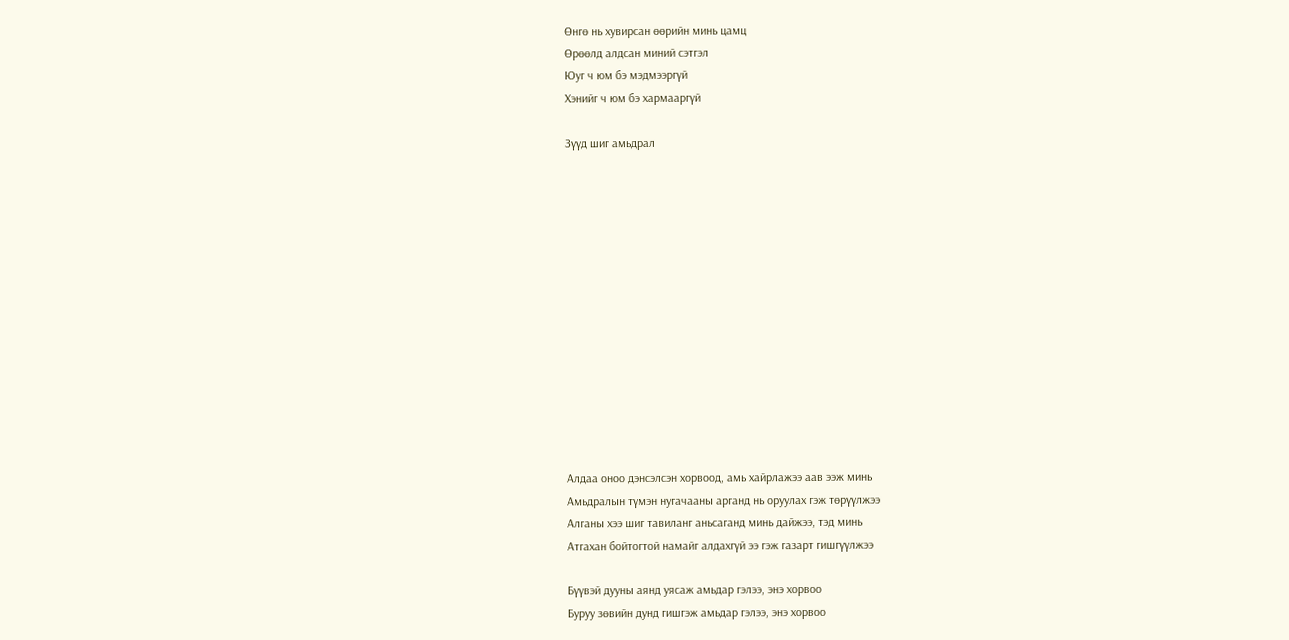Өнгө нь хувирсан өөрийн минь цамц
Өрөөлд алдсан миний сэтгэл
Юуг ч юм бэ мэдмээргүй
Хэнийг ч юм бэ хармааргүй

Зүүд шиг амьдрал














Алдаа оноо дэнсэлсэн хорвоод, амь хайрлажээ аав ээж минь
Амьдралын түмэн нугачааны арганд нь оруулах гэж төрүүлжээ
Алганы хээ шиг тавиланг аньсаганд минь дайжээ, тэд минь
Атгахан бойтогтой намайг алдахгүй ээ гэж газарт гишгүүлжээ

Бүүвэй дууны аянд уясаж амьдар гэлээ, энэ хорвоо
Буруу зөвийн дунд гишгэж амьдар гэлээ, энэ хорвоо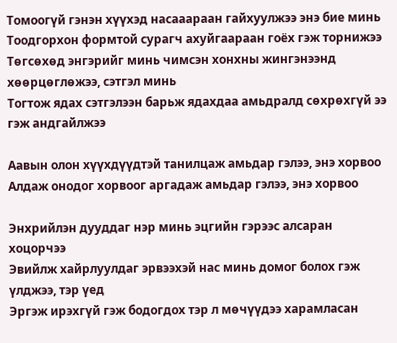Томоогүй гэнэн хүүхэд насааараан гайхуулжээ энэ бие минь
Тоодгорхон формтой сурагч ахуйгаараан гоёх гэж торнижээ
Төгсөхөд энгэрийг минь чимсэн хонхны жингэнээнд хөөрцөглөжээ, сэтгэл минь
Тогтож ядах сэтгэлээн барьж ядахдаа амьдралд сөхрөхгүй ээ гэж андгайлжээ

Аавын олон хүүхдүүдтэй танилцаж амьдар гэлээ, энэ хорвоо
Алдаж онодог хорвоог аргадаж амьдар гэлээ, энэ хорвоо

Энхрийлэн дууддаг нэр минь эцгийн гэрээс алсаран хоцорчээ
Эвийлж хайрлуулдаг эрвээхэй нас минь домог болох гэж үлджээ, тэр үед
Эргэж ирэхгүй гэж бодогдох тэр л мөчүүдээ харамласан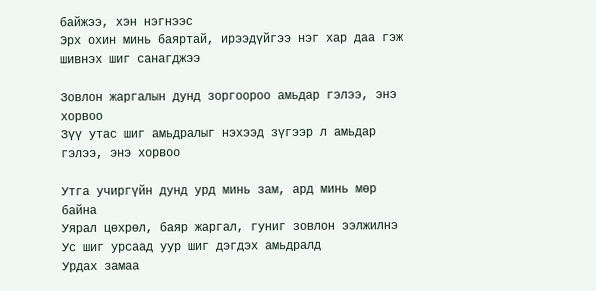байжээ, хэн нэгнээс
Эрх охин минь баяртай, ирээдүйгээ нэг хар даа гэж шивнэх шиг санагджээ

Зовлон жаргалын дунд зоргоороо амьдар гэлээ, энэ хорвоо
Зүү утас шиг амьдралыг нэхээд зүгээр л амьдар гэлээ, энэ хорвоо

Утга учиргүйн дунд урд минь зам, ард минь мөр байна
Уярал цөхрөл, баяр жаргал, гуниг зовлон ээлжилнэ
Ус шиг урсаад уур шиг дэгдэх амьдралд
Урдах замаа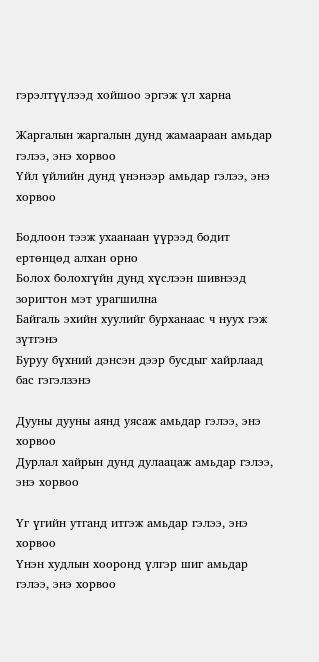гэрэлтүүлээд хойшоо эргэж үл харна

Жаргалын жаргалын дунд жамаараан амьдар гэлээ, энэ хорвоо
Үйл үйлийн дунд үнэнээр амьдар гэлээ, энэ хорвоо

Бодлоон тээж ухаанаан үүрээд бодит ертөнцөд алхан орно
Болох болохгүйн дунд хүслээн шивнээд зоригтон мэт урагшилна
Байгаль эхийн хуулийг бурханаас ч нуух гэж зүтгэнэ
Буруу бүхний дэнсэн дээр бусдыг хайрлаад бас гэгэлзэнэ

Дууны дууны аянд уясаж амьдар гэлээ, энэ хорвоо
Дурлал хайрын дунд дулаацаж амьдар гэлээ, энэ хорвоо

Үг үгийн утганд итгэж амьдар гэлээ, энэ хорвоо
Үнэн худлын хооронд үлгэр шиг амьдар гэлээ, энэ хорвоо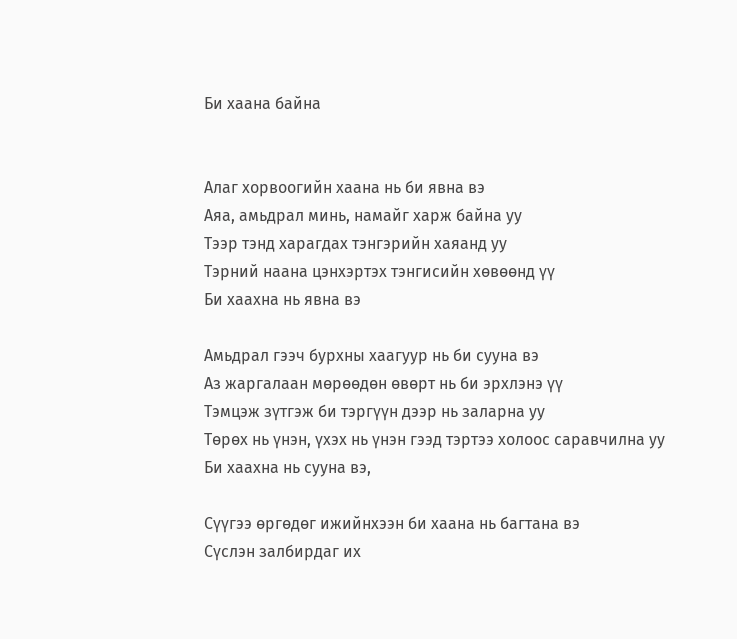Би хаана байна


Алаг хорвоогийн хаана нь би явна вэ
Аяа, амьдрал минь, намайг харж байна уу
Тээр тэнд харагдах тэнгэрийн хаяанд уу
Тэрний наана цэнхэртэх тэнгисийн хөвөөнд үү
Би хаахна нь явна вэ

Амьдрал гээч бурхны хаагуур нь би сууна вэ
Аз жаргалаан мөрөөдөн өвөрт нь би эрхлэнэ үү
Тэмцэж зүтгэж би тэргүүн дээр нь заларна уу
Төрөх нь үнэн, үхэх нь үнэн гээд тэртээ холоос саравчилна уу
Би хаахна нь сууна вэ,

Сүүгээ өргөдөг ижийнхээн би хаана нь багтана вэ
Сүслэн залбирдаг их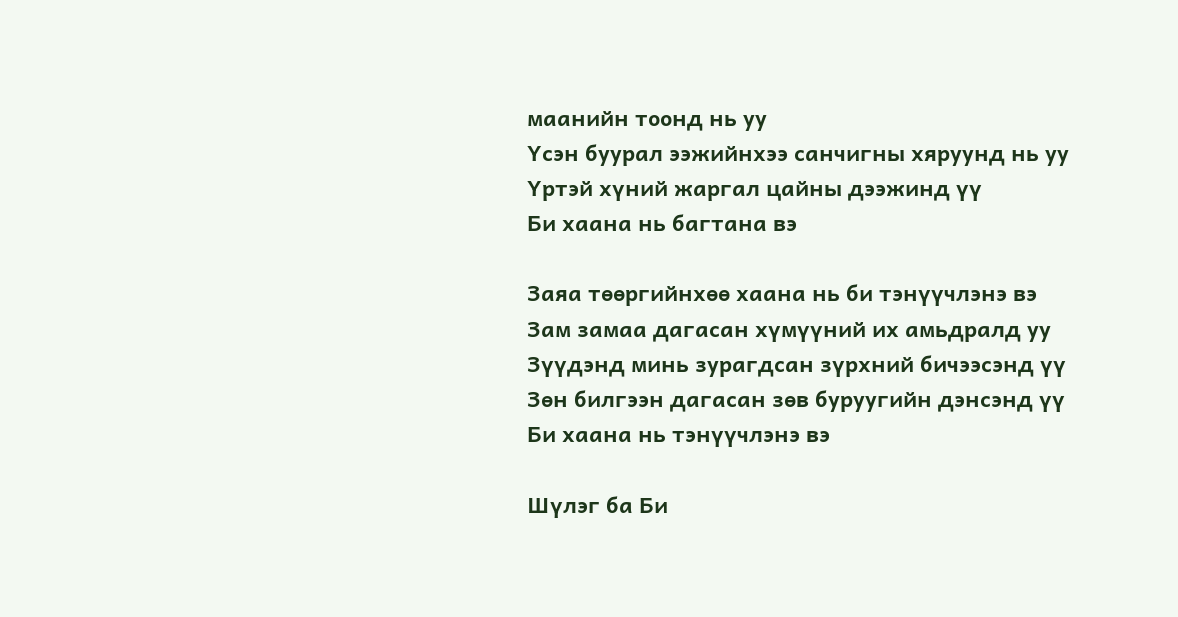маанийн тоонд нь уу
Үсэн буурал ээжийнхээ санчигны хяруунд нь уу
Үртэй хүний жаргал цайны дээжинд үү
Би хаана нь багтана вэ

Заяа төөргийнхөө хаана нь би тэнүүчлэнэ вэ
Зам замаа дагасан хүмүүний их амьдралд уу
Зүүдэнд минь зурагдсан зүрхний бичээсэнд үү
Зөн билгээн дагасан зөв буруугийн дэнсэнд үү
Би хаана нь тэнүүчлэнэ вэ

Шүлэг ба Би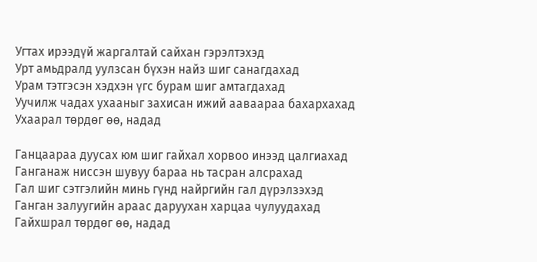Угтах ирээдүй жаргалтай сайхан гэрэлтэхэд
Урт амьдралд уулзсан бүхэн найз шиг санагдахад
Урам тэтгэсэн хэдхэн үгс бурам шиг амтагдахад
Уучилж чадах ухааныг захисан ижий ааваараа бахархахад
Ухаарал төрдөг өө, надад

Ганцаараа дуусах юм шиг гайхал хорвоо инээд цалгиахад
Ганганаж ниссэн шувуу бараа нь тасран алсрахад
Гал шиг сэтгэлийн минь гүнд найргийн гал дүрэлзэхэд
Ганган залуугийн араас даруухан харцаа чулуудахад
Гайхшрал төрдөг өө, надад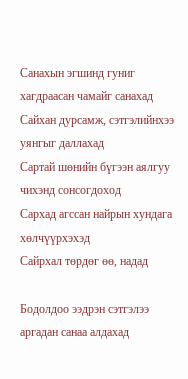Санахын эгшинд гуниг хагдраасан чамайг санахад
Сайхан дурсамж, сэтгэлийнхээ уянгыг даллахад
Сартай шөнийн бүгээн аялгуу чихэнд сонсогдоход
Сархад агссан найрын хундага хөлчүүрхэхэд
Сайрхал төрдөг өө, надад

Бодолдоо ээдрэн сэтгэлээ аргадан санаа алдахад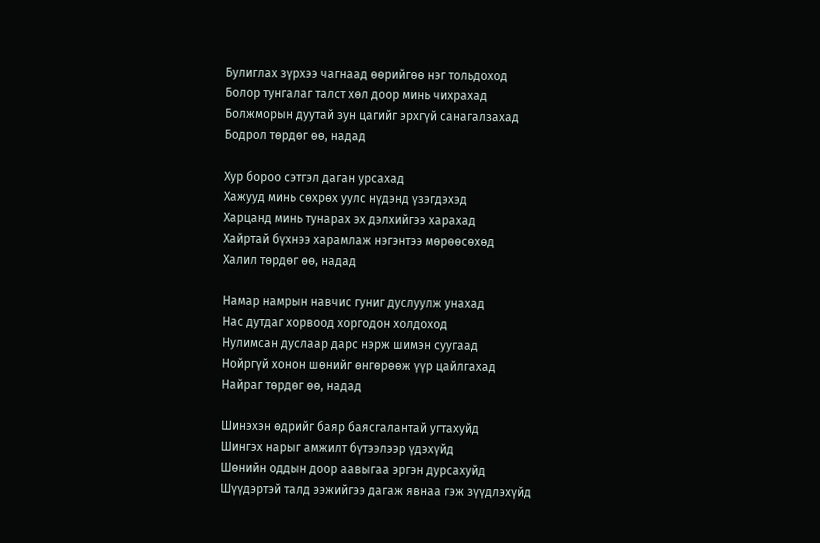Булиглах зүрхээ чагнаад өөрийгөө нэг тольдоход
Болор тунгалаг талст хөл доор минь чихрахад
Болжморын дуутай зун цагийг эрхгүй санагалзахад
Бодрол төрдөг өө, надад

Хур бороо сэтгэл даган урсахад
Хажууд минь сөхрөх уулс нүдэнд үзэгдэхэд
Харцанд минь тунарах эх дэлхийгээ харахад
Хайртай бүхнээ харамлаж нэгэнтээ мөрөөсөхөд
Халил төрдөг өө, надад

Намар намрын навчис гуниг дуслуулж унахад
Нас дутдаг хорвоод хоргодон холдоход
Нулимсан дуслаар дарс нэрж шимэн суугаад
Нойргүй хонон шөнийг өнгөрөөж үүр цайлгахад
Найраг төрдөг өө, надад

Шинэхэн өдрийг баяр баясгалантай угтахуйд
Шингэх нарыг амжилт бүтээлээр үдэхүйд
Шөнийн оддын доор аавыгаа эргэн дурсахуйд
Шүүдэртэй талд ээжийгээ дагаж явнаа гэж зүүдлэхүйд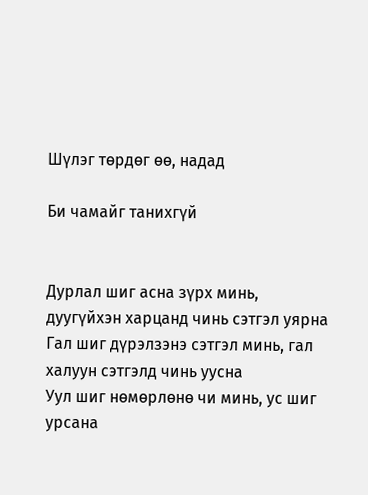Шүлэг төрдөг өө, надад

Би чамайг танихгүй


Дурлал шиг асна зүрх минь, дуугүйхэн харцанд чинь сэтгэл уярна
Гал шиг дүрэлзэнэ сэтгэл минь, гал халуун сэтгэлд чинь уусна
Уул шиг нөмөрлөнө чи минь, ус шиг урсана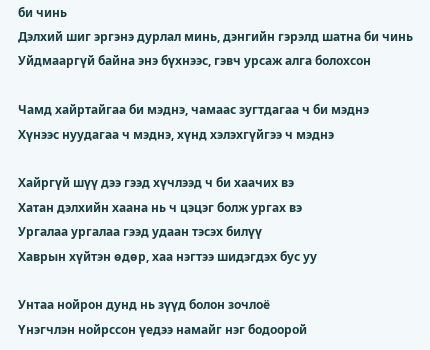би чинь
Дэлхий шиг эргэнэ дурлал минь, дэнгийн гэрэлд шатна би чинь
Уйдмааргүй байна энэ бүхнээс, гэвч урсаж алга болохсон

Чамд хайртайгаа би мэднэ, чамаас зугтдагаа ч би мэднэ
Хүнээс нуудагаа ч мэднэ, хүнд хэлэхгүйгээ ч мэднэ

Хайргүй шүү дээ гээд хүчлээд ч би хаачих вэ
Хатан дэлхийн хаана нь ч цэцэг болж ургах вэ
Ургалаа ургалаа гээд удаан тэсэх билүү
Хаврын хүйтэн өдөр, хаа нэгтээ шидэгдэх бус уу

Унтаа нойрон дунд нь зүүд болон зочлоё
Үнэгчлэн нойрссон үедээ намайг нэг бодоорой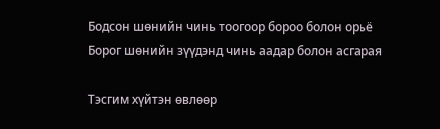Бодсон шөнийн чинь тоогоор бороо болон орьё
Борог шөнийн зүүдэнд чинь аадар болон асгарая

Тэсгим хүйтэн өвлөөр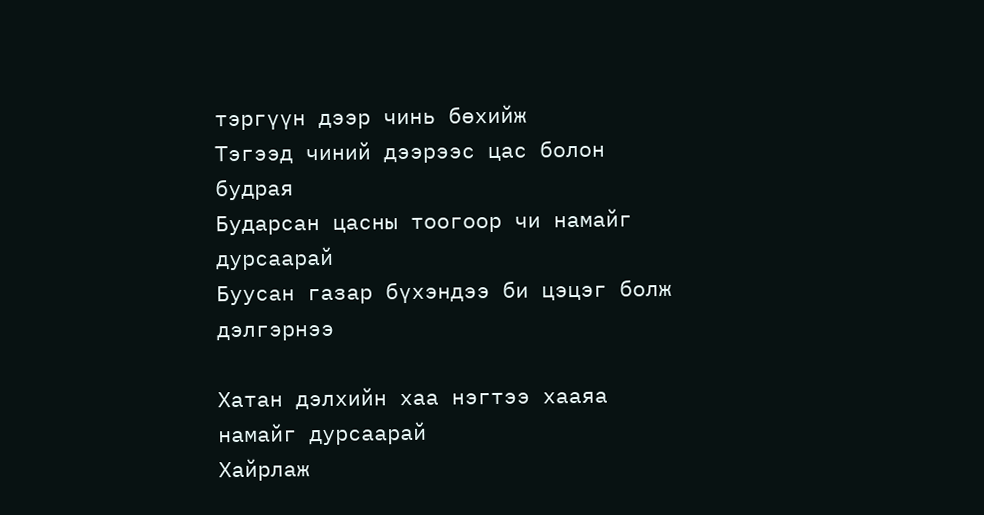тэргүүн дээр чинь бөхийж
Тэгээд чиний дээрээс цас болон будрая
Бударсан цасны тоогоор чи намайг дурсаарай
Буусан газар бүхэндээ би цэцэг болж дэлгэрнээ

Хатан дэлхийн хаа нэгтээ хааяа намайг дурсаарай
Хайрлаж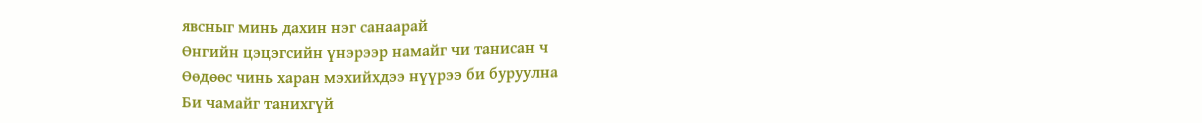явсныг минь дахин нэг санаарай
Өнгийн цэцэгсийн үнэрээр намайг чи танисан ч
Өөдөөс чинь харан мэхийхдээ нүүрээ би буруулна
Би чамайг танихгүй